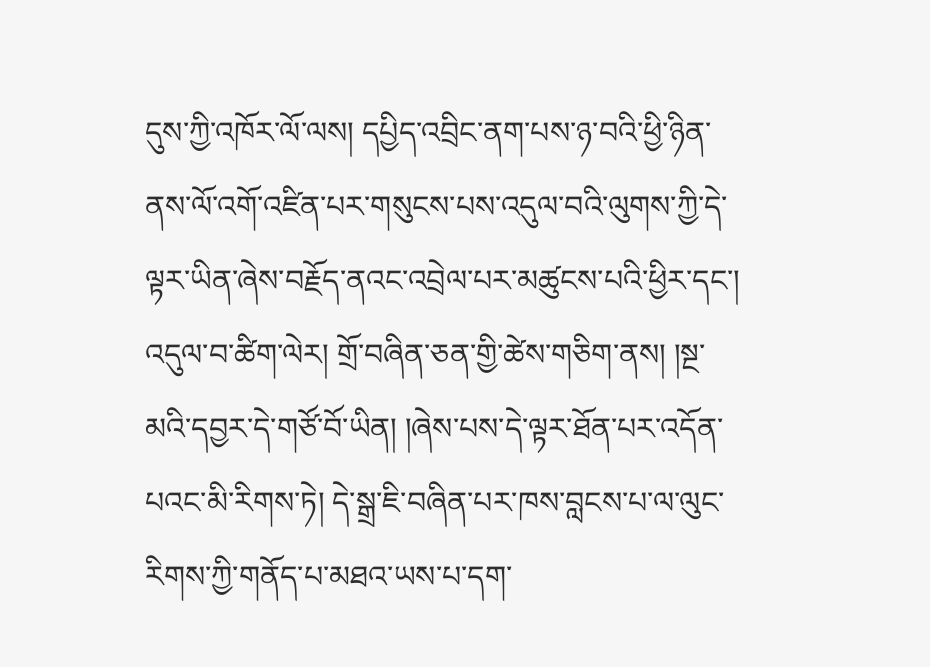དུས་ཀྱི་འཁོར་ལོ་ལས། དཔྱིད་འབྲིང་ནག་པས་ཉ་བའི་ཕྱི་ཉིན་ནས་ལོ་འགོ་འཛིན་པར་གསུངས་པས་འདུལ་བའི་ལུགས་ཀྱི་དེ་ལྟར་ཡིན་ཞེས་བརྗོད་ནའང་འབྲེལ་པར་མཚུངས་པའི་ཕྱིར་དང་། འདུལ་བ་ཚིག་ལེར། གྲོ་བཞིན་ཅན་གྱི་ཚེས་གཅིག་ནས། །སྔ་མའི་དབྱར་དེ་གཙོ་བོ་ཡིན། །ཞེས་པས་དེ་ལྟར་ཐོན་པར་འདོན་པའང་མི་རིགས་ཏེ། དེ་སྒྲ་ཇི་བཞིན་པར་ཁས་བླངས་པ་ལ་ལུང་རིགས་ཀྱི་གནོད་པ་མཐའ་ཡས་པ་དག་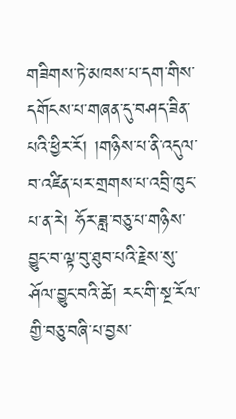གཟིགས་ཏེ་མཁས་པ་དག་གིས་དགོངས་པ་གཞན་དུ་བཤད་ཟིན་པའི་ཕྱིར་རོ། །གཉིས་པ་ནི་འདུལ་བ་འཛིན་པར་གྲགས་པ་འབྲི་ཁུང་པ་ན་རེ། ཧོར་ཟླ་བཅུ་པ་གཉིས་བྱུང་བ་ལྟ་བུ་ཐུབ་པའི་རྗེས་སུ་ཤོལ་བྱུང་བའི་ཚེ། རང་གི་སྔ་རོལ་གྱི་བཅུ་བཞི་པ་བྱས་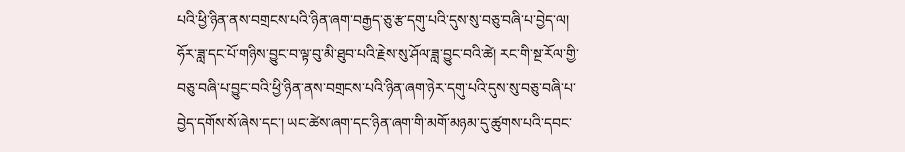པའི་ཕྱི་ཉིན་ནས་བགྲངས་པའི་ཉིན་ཞག་བརྒྱད་ཅུ་རྩ་དགུ་པའི་དུས་སུ་བཅུ་བཞི་པ་བྱེད་ལ། ཧོར་ཟླ་དང་པོ་གཉིས་བྱུང་བ་ལྟ་བུ་མི་ཐུབ་པའི་རྗེས་སུ་ཤོལ་ཟླ་བྱུང་བའི་ཚེ། རང་གི་སྔ་རོལ་གྱི་བཅུ་བཞི་པ་བྱུང་བའི་ཕྱི་ཉིན་ནས་བགྲངས་པའི་ཉིན་ཞག་ཉེར་དགུ་པའི་དུས་སུ་བཅུ་བཞི་པ་བྱེད་དགོས་སོ་ཞེས་དང་། ཡང་ཚེས་ཞག་དང་ཉིན་ཞག་གི་མགོ་མཉམ་དུ་ཚུགས་པའི་དབང་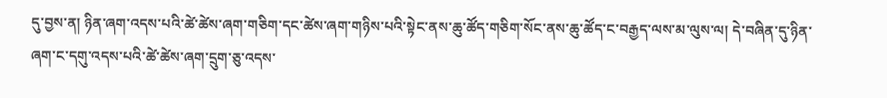དུ་བྱས་ན། ཉིན་ཞག་འདས་པའི་ཚེ་ཚེས་ཞག་གཅིག་དང་ཚེས་ཞག་གཉིས་པའི་སྟེང་ནས་ཆུ་ཚོད་གཅིག་སོང་ནས་ཆུ་ཚོད་ང་བརྒྱད་ལས་མ་ལུས་ལ། དེ་བཞིན་དུ་ཉིན་ཞག་ང་དགུ་འདས་པའི་ཚེ་ཚེས་ཞག་དྲུག་ཅུ་འདས་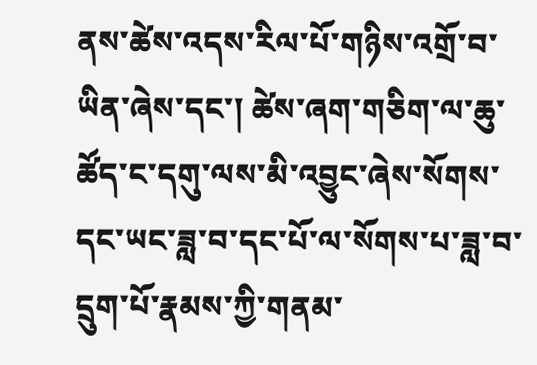ནས་ཚེས་འདས་རིལ་པོ་གཉིས་འགྲོ་བ་ཡིན་ཞེས་དང་། ཚེས་ཞག་གཅིག་ལ་ཆུ་ཚོད་ང་དགུ་ལས་མི་འབྱུང་ཞེས་སོགས་དང་ཡང་ཟླ་བ་དང་པོ་ལ་སོགས་པ་ཟླ་བ་དྲུག་པོ་རྣམས་ཀྱི་གནམ་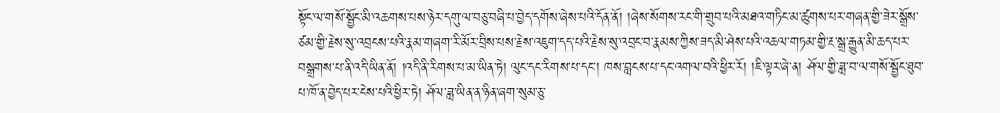སྟོང་ལ་གསོ་སྦྱོང་མི་འཆགས་པས་ཉེར་དགུ་ལ་བཅུ་བཞི་པ་བྱེད་དགོས་ཞེས་པའི་དོན་ནོ། །ཞེས་སོགས་རང་གི་གྲུབ་པའི་མཐའ་གཏིང་མ་ཚུགས་པར་གཞན་གྱི་ཟེར་སྒྲོས་ཙམ་གྱི་རྗེས་སུ་འབྲངས་པའི་རྣམ་གཞག་རི་མོར་བྲིས་པས་རྗེས་འཇུག་དད་པའི་རྗེས་སུ་འབྲང་བ་རྣམས་ཀྱིས་ཟད་མི་ཤེས་པའི་འཆལ་གཏམ་གྱི་རྔ་སྒྲ་རྒྱུན་མི་ཆད་པར་བསྒྲགས་པ་ནི་འདི་ཡིན་ནོ། །འདི་ནི་རིགས་པ་མ་ཡིན་ཏེ། ལུང་དང་རིགས་པ་དང་། ཁས་བླངས་པ་དང་འགལ་བའི་ཕྱིར་རོ། །ཇི་ལྟར་ཞེ་ན། ཤོལ་གྱི་ཟླ་བ་ལ་གསོ་སྦྱོང་ཐུབ་པ་ཁོ་ན་བྱེད་པར་ངེས་པའི་ཕྱིར་ཏེ། ཤོལ་ཟླ་ཡིན་ན་ཉིན་ཞག་སུམ་ཅུ་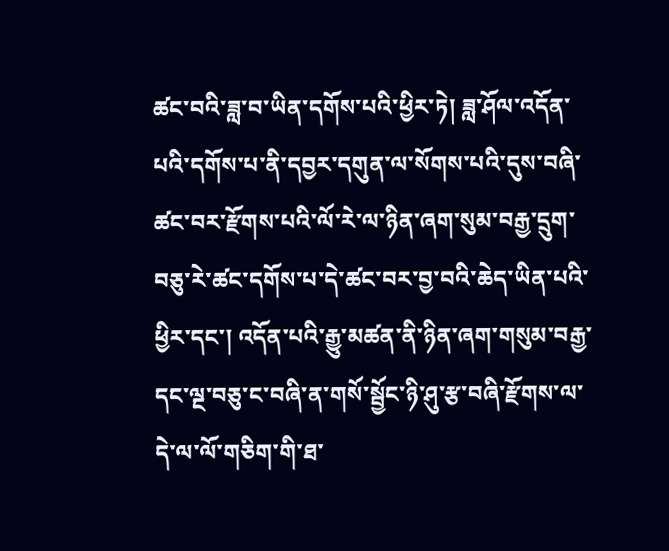ཚང་བའི་ཟླ་བ་ཡིན་དགོས་པའི་ཕྱིར་ཏེ། ཟླ་ཤོལ་འདོན་པའི་དགོས་པ་ནི་དབྱར་དགུན་ལ་སོགས་པའི་དུས་བཞི་ཚང་བར་རྫོགས་པའི་ལོ་རེ་ལ་ཉིན་ཞག་སུམ་བརྒྱ་དྲུག་བཅུ་རེ་ཚང་དགོས་པ་དེ་ཚང་བར་བྱ་བའི་ཆེད་ཡིན་པའི་ཕྱིར་དང་། འདོན་པའི་རྒྱུ་མཚན་ནི་ཉིན་ཞག་གསུམ་བརྒྱ་དང་ལྔ་བཅུ་ང་བཞི་ན་གསོ་སྦྱོང་ཉི་ཤུ་རྩ་བཞི་རྫོགས་ལ་དེ་ལ་ལོ་གཅིག་གི་ཐ་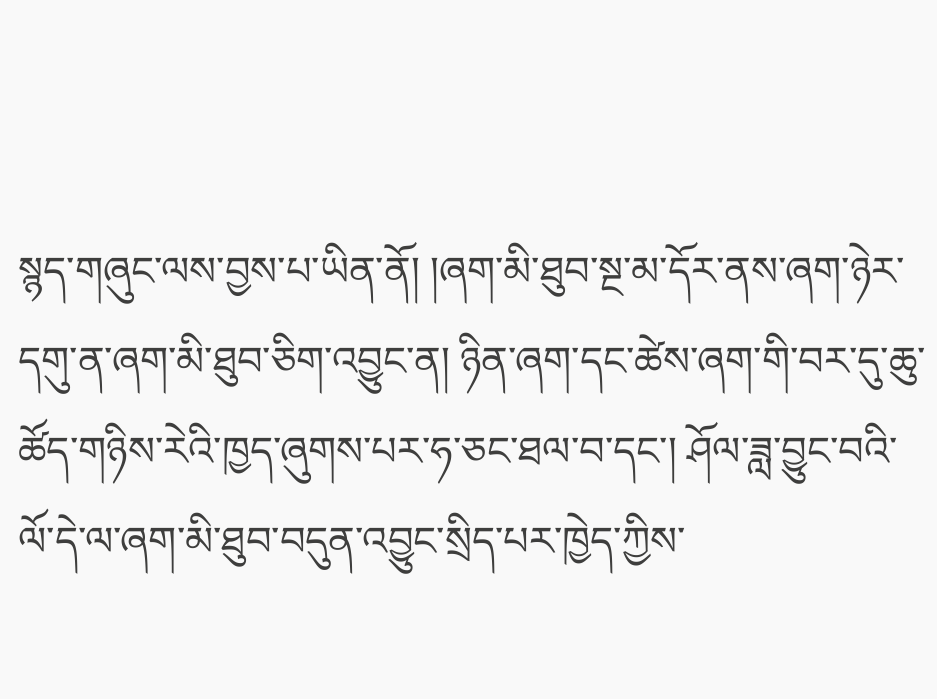སྙད་གཞུང་ལས་བྱས་པ་ཡིན་ནོ། །ཞག་མི་ཐུབ་སྔ་མ་དོར་ནས་ཞག་ཉེར་དགུ་ན་ཞག་མི་ཐུབ་ཅིག་འབྱུང་ན། ཉིན་ཞག་དང་ཚེས་ཞག་གི་བར་དུ་ཆུ་ཚོད་གཉིས་རེའི་ཁྱད་ཞུགས་པར་ཧ་ཅང་ཐལ་བ་དང་། ཤོལ་ཟླ་བྱུང་བའི་ལོ་དེ་ལ་ཞག་མི་ཐུབ་བདུན་འབྱུང་སྲིད་པར་ཁྱེད་ཀྱིས་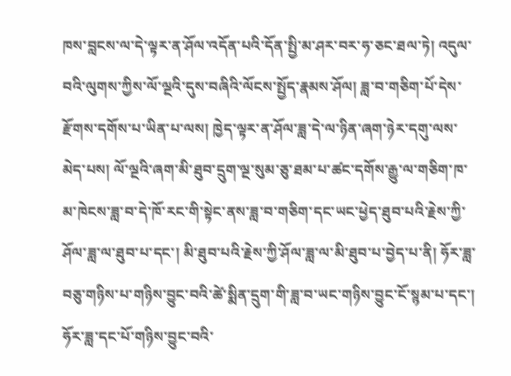ཁས་བླངས་ལ་དེ་ལྟར་ན་ཤོལ་འདོན་པའི་དོན་སྤྱི་མ་ཤར་བར་ཧ་ཅང་ཐལ་ཏེ། འདུལ་བའི་ལུགས་ཀྱིས་ལོ་ལྔའི་དུས་བཞིའི་ལོངས་སྤྱོད་རྣམས་ཤོལ། ཟླ་བ་གཅིག་པོ་དེས་རྫོགས་དགོས་པ་ཡིན་པ་ལས། ཁྱེད་ལྟར་ན་ཤོལ་ཟླ་དེ་ལ་ཉིན་ཞག་ཉེར་དགུ་ལས་མེད་པས། ལོ་ལྔའི་ཞག་མི་ཐུབ་དྲུག་ལྔ་སུམ་ཅུ་ཐམ་པ་ཚང་དགོས་རྒྱུ་ལ་གཅིག་ཁ་མ་ཁེངས་ཟླ་བ་དེ་ཁོ་རང་གི་སྟེང་ནས་ཟླ་བ་གཅིག་དང་ཡང་ཕྱེད་ཐུབ་པའི་རྗེས་ཀྱི་ཤོལ་ཟླ་ལ་ཐུབ་པ་དང་། མི་ཐུབ་པའི་རྗེས་ཀྱི་ཤོལ་ཟླ་ལ་མི་ཐུབ་པ་བྱེད་པ་ནི། ཧོར་ཟླ་བཅུ་གཉིས་པ་གཉིས་བྱུང་བའི་ཚེ་སྨིན་དྲུག་གི་ཟླ་བ་ཡང་གཉིས་བྱུང་ངོ་སྙམ་པ་དང་། ཧོར་ཟླ་དང་པོ་གཉིས་བྱུང་བའི་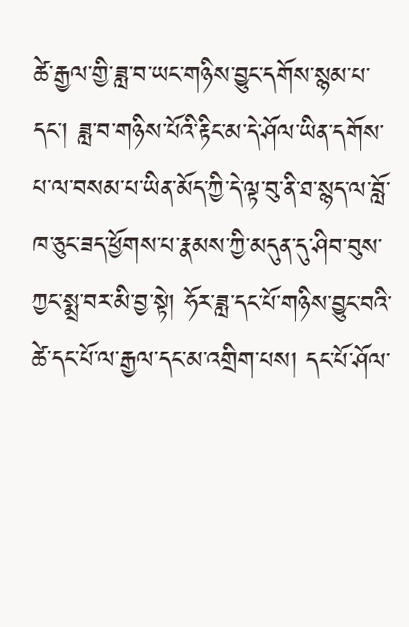ཚེ་རྒྱལ་གྱི་ཟླ་བ་ཡང་གཉིས་བྱུང་དགོས་སྙམ་པ་དང་། ཟླ་བ་གཉིས་པོའི་རྟིང་མ་དེ་ཤོལ་ཡིན་དགོས་པ་ལ་བསམ་པ་ཡིན་མོད་ཀྱི་དེ་ལྟ་བུ་ནི་ཐ་སྙད་ལ་བློ་ཁ་ཅུང་ཟད་ཕྱོགས་པ་རྣམས་ཀྱི་མདུན་དུ་ཤིབ་བུས་ཀྱང་སྨྲ་བར་མི་བྱ་སྟེ། ཧོར་ཟླ་དང་པོ་གཉིས་བྱུང་བའི་ཚེ་དང་པོ་ལ་རྒྱལ་དང་མ་འགྲིག་པས། དང་པོ་ཤོལ་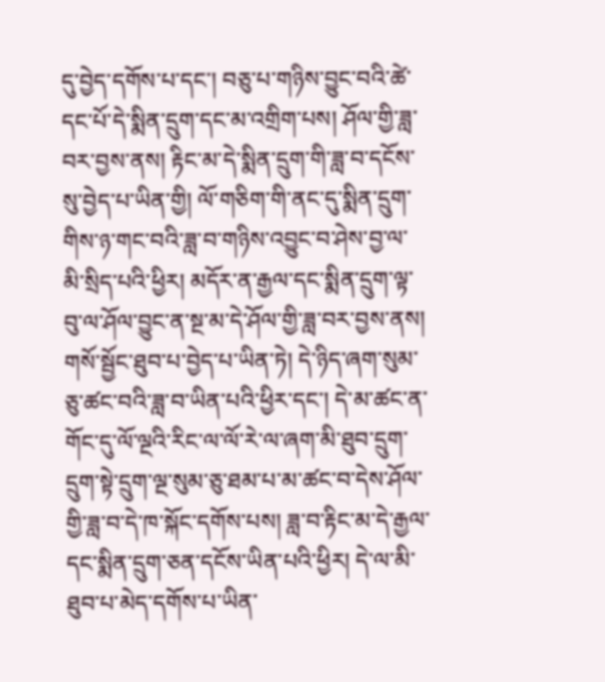དུ་བྱེད་དགོས་པ་དང་། བཅུ་པ་གཉིས་བྱུང་བའི་ཚེ་དང་པོ་དེ་སྨིན་དྲུག་དང་མ་འགྲིག་པས། ཤོལ་གྱི་ཟླ་བར་བྱས་ནས། རྟིང་མ་དེ་སྨིན་དྲུག་གི་ཟླ་བ་དངོས་སུ་བྱེད་པ་ཡིན་གྱི། ལོ་གཅིག་གི་ནང་དུ་སྨིན་དྲུག་གིས་ཉ་གང་བའི་ཟླ་བ་གཉིས་འབྱུང་བ་ཤེས་བྱ་ལ་མི་སྲིད་པའི་ཕྱིར། མདོར་ན་རྒྱལ་དང་སྨིན་དྲུག་ལྟ་བུ་ལ་ཤོལ་བྱུང་ན་སྔ་མ་དེ་ཤོལ་གྱི་ཟླ་བར་བྱས་ནས། གསོ་སྦྱོང་ཐུབ་པ་བྱེད་པ་ཡིན་ཏེ། དེ་ཉིད་ཞག་སུམ་ཅུ་ཚང་བའི་ཟླ་བ་ཡིན་པའི་ཕྱིར་དང་། དེ་མ་ཚང་ན་གོང་དུ་ལོ་ལྔའི་རིང་ལ་ལོ་རེ་ལ་ཞག་མི་ཐུབ་དྲུག་དྲུག་སྟེ་དྲུག་ལྔ་སུམ་ཅུ་ཐམ་པ་མ་ཚང་བ་དེས་ཤོལ་གྱི་ཟླ་བ་དེ་ཁ་སྐོང་དགོས་པས། ཟླ་བ་རྟིང་མ་དེ་རྒྱལ་དང་སྨིན་དྲུག་ཅན་དངོས་ཡིན་པའི་ཕྱིར། དེ་ལ་མི་ཐུབ་པ་མེད་དགོས་པ་ཡིན་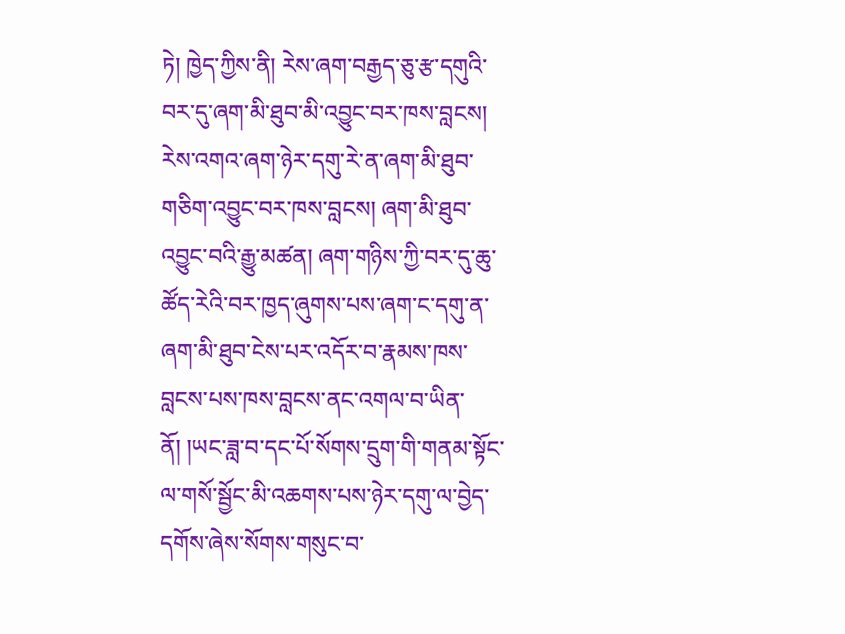ཏེ། ཁྱེད་ཀྱིས་ནི། རེས་ཞག་བརྒྱད་ཅུ་རྩ་དགུའི་བར་དུ་ཞག་མི་ཐུབ་མི་འབྱུང་བར་ཁས་བླངས། རེས་འགའ་ཞག་ཉེར་དགུ་རེ་ན་ཞག་མི་ཐུབ་གཅིག་འབྱུང་བར་ཁས་བླངས། ཞག་མི་ཐུབ་འབྱུང་བའི་རྒྱུ་མཚན། ཞག་གཉིས་ཀྱི་བར་དུ་ཆུ་ཚོད་རེའི་བར་ཁྱད་ཞུགས་པས་ཞག་ང་དགུ་ན་ཞག་མི་ཐུབ་ངེས་པར་འདོར་བ་རྣམས་ཁས་བླངས་པས་ཁས་བླངས་ནང་འགལ་བ་ཡིན་ནོ། །ཡང་ཟླ་བ་དང་པོ་སོགས་དྲུག་གི་གནམ་སྟོང་ལ་གསོ་སྦྱོང་མི་འཆགས་པས་ཉེར་དགུ་ལ་བྱེད་དགོས་ཞེས་སོགས་གསུང་བ་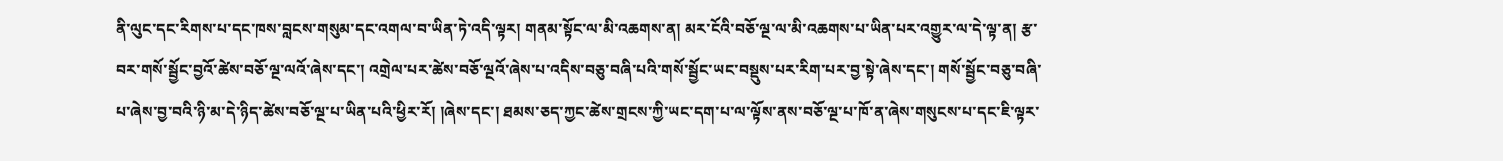ནི་ལུང་དང་རིགས་པ་དང་ཁས་བླངས་གསུམ་དང་འགལ་བ་ཡིན་ཏེ་འདི་ལྟར། གནམ་སྟོང་ལ་མི་འཆགས་ན། མར་ངོའི་བཅོ་ལྔ་ལ་མི་འཆགས་པ་ཡིན་པར་འགྱུར་ལ་དེ་ལྟ་ན། རྩ་བར་གསོ་སྦྱོང་བྱའོ་ཚེས་བཅོ་ལྔ་ལའོ་ཞེས་དང་། འགྲེལ་པར་ཚེས་བཅོ་ལྔའོ་ཞེས་པ་འདིས་བཅུ་བཞི་པའི་གསོ་སྦྱོང་ཡང་བསྡུས་པར་རིག་པར་བྱ་སྟེ་ཞེས་དང་། གསོ་སྦྱོང་བཅུ་བཞི་པ་ཞེས་བྱ་བའི་ཉི་མ་དེ་ཉིད་ཚེས་བཅོ་ལྔ་པ་ཡིན་པའི་ཕྱིར་རོ། །ཞེས་དང་། ཐམས་ཅད་ཀྱང་ཚེས་གྲངས་ཀྱི་ཡང་དག་པ་ལ་ལྟོས་ནས་བཅོ་ལྔ་པ་ཁོ་ན་ཞེས་གསུངས་པ་དང་ཇི་ལྟར་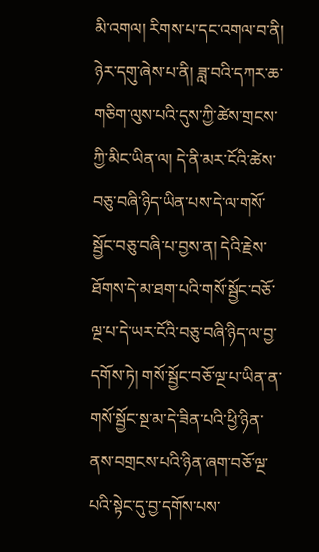མི་འགལ། རིགས་པ་དང་འགལ་བ་ནི། ཉེར་དགུ་ཞེས་པ་ནི། ཟླ་བའི་དཀར་ཆ་གཅིག་ལུས་པའི་དུས་ཀྱི་ཚེས་གྲངས་ཀྱི་མིང་ཡིན་ལ། དེ་ནི་མར་ངོའི་ཚེས་བཅུ་བཞི་ཉིད་ཡིན་པས་དེ་ལ་གསོ་སྦྱོང་བཅུ་བཞི་པ་བྱས་ན། དེའི་རྗེས་ཐོགས་དེ་མ་ཐག་པའི་གསོ་སྦྱོང་བཅོ་ལྔ་པ་དེ་ཡར་ངོའི་བཅུ་བཞི་ཉིད་ལ་བྱ་དགོས་ཏེ། གསོ་སྦྱོང་བཅོ་ལྔ་པ་ཡིན་ན་གསོ་སྦྱོང་སྔ་མ་དེ་ཟིན་པའི་ཕྱི་ཉིན་ནས་བགྲངས་པའི་ཉིན་ཞག་བཅོ་ལྔ་པའི་སྟེང་དུ་བྱ་དགོས་པས་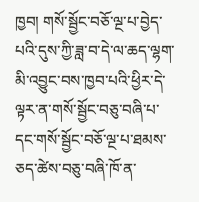ཁྱབ། གསོ་སྦྱོང་བཅོ་ལྔ་པ་བྱེད་པའི་དུས་ཀྱི་ཟླ་བ་དེ་ལ་ཆད་ལྷག་མི་འབྱུང་བས་ཁྱབ་པའི་ཕྱིར་དེ་ལྟར་ན་གསོ་སྦྱོང་བཅུ་བཞི་པ་དང་གསོ་སྦྱོང་བཅོ་ལྔ་པ་ཐམས་ཅད་ཚེས་བཅུ་བཞི་ཁོ་ན་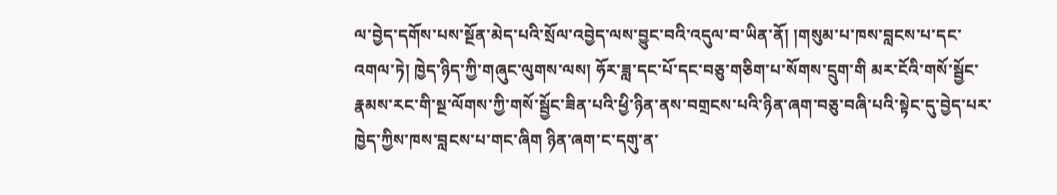ལ་བྱེད་དགོས་པས་སྔོན་མེད་པའི་སྲོལ་འབྱེད་ལས་བྱུང་བའི་འདུལ་བ་ཡིན་ནོ། །གསུམ་པ་ཁས་བླངས་པ་དང་འགལ་ཏེ། ཁྱེད་ཉིད་ཀྱི་གཞུང་ལུགས་ལས། ཧོར་ཟླ་དང་པོ་དང་བཅུ་གཅིག་པ་སོགས་དྲུག་གི མར་ངོའི་གསོ་སྦྱོང་རྣམས་རང་གི་སྔ་ལོགས་ཀྱི་གསོ་སྦྱོང་ཟིན་པའི་ཕྱི་ཉིན་ནས་བགྲངས་པའི་ཉིན་ཞག་བཅུ་བཞི་པའི་སྟེང་དུ་བྱེད་པར་ཁྱེད་ཀྱིས་ཁས་བླངས་པ་གང་ཞིག ཉིན་ཞག་ང་དགུ་ན་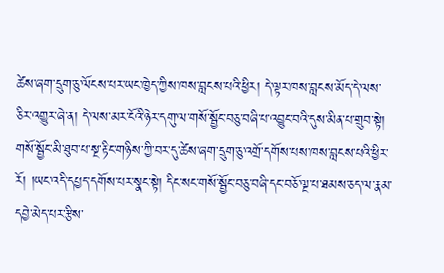ཚེས་ཞག་དྲུག་ཅུ་ལོངས་པར་ཡང་ཁྱེད་ཀྱིས་ཁས་བླངས་པའི་ཕྱིར། དེ་ལྟར་ཁས་བླངས་མོད་དེ་ལས་ཅིར་འགྱུར་ཞེ་ན། དེ་ལས་མར་ངོའི་ཉེར་དགུ་ལ་གསོ་སྦྱོང་བཅུ་བཞི་པ་འབྱུང་བའི་དུས་མིན་པ་གྲུབ་སྟེ། གསོ་སྦྱོང་མི་ཐུབ་པ་སྔ་རྟིང་གཉིས་ཀྱི་བར་དུ་ཚེས་ཞག་དྲུག་ཅུ་འགྲོ་དགོས་པས་ཁས་བླངས་པའི་ཕྱིར་རོ། །ཡང་འདི་དཔྱད་དགོས་པར་སྣང་སྟེ། དིང་སང་གསོ་སྦྱོང་བཅུ་བཞི་དང་བཅོ་ལྔ་པ་ཐམས་ཅད་ལ་རྣམ་དབྱེ་མེད་པར་རྩིས་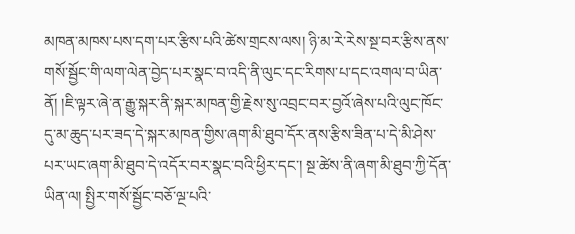མཁན་མཁས་པས་དག་པར་རྩིས་པའི་ཚེས་གྲངས་ལས། ཉི་མ་རེ་རེས་སྔ་བར་རྩིས་ནས་གསོ་སྦྱོང་གི་ལག་ལེན་བྱེད་པར་སྣང་བ་འདི་ནི་ལུང་དང་རིགས་པ་དང་འགལ་བ་ཡིན་ནོ། །ཇི་ལྟར་ཞེ་ན་རྒྱུ་སྐར་ནི་སྐར་མཁན་གྱི་རྗེས་སུ་འབྲང་བར་བྱའོ་ཞེས་པའི་ལུང་ཁོང་དུ་མ་ཆུད་པར་ཟད་དེ་སྐར་མཁན་གྱིས་ཞག་མི་ཐུབ་དོར་ནས་རྩིས་ཟིན་པ་དེ་མི་ཤེས་པར་ཡང་ཞག་མི་ཐུབ་དེ་འདོར་བར་སྣང་བའི་ཕྱིར་དང་། སྔ་ཚེས་ནི་ཞག་མི་ཐུབ་ཀྱི་དོན་ཡིན་ལ། སྤྱིར་གསོ་སྦྱོང་བཅོ་ལྔ་པའི་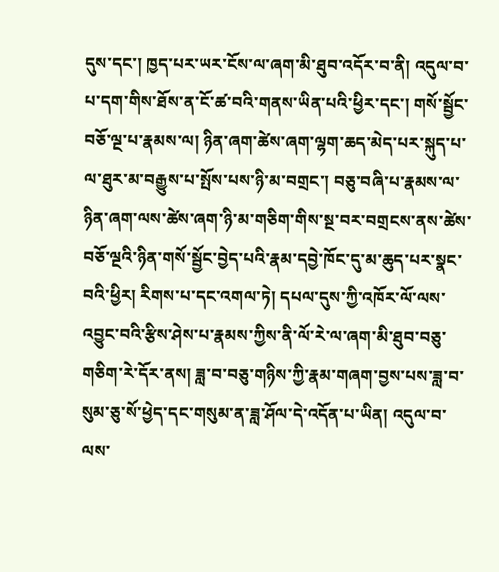དུས་དང་། ཁྱད་པར་ཡར་ངོས་ལ་ཞག་མི་ཐུབ་འདོར་བ་ནི། འདུལ་བ་པ་དག་གིས་ཐོས་ན་ངོ་ཚ་བའི་གནས་ཡིན་པའི་ཕྱིར་དང་། གསོ་སྦྱོང་བཅོ་ལྔ་པ་རྣམས་ལ། ཉིན་ཞག་ཚེས་ཞག་ལྷག་ཆད་མེད་པར་སྐུད་པ་ལ་ཐུར་མ་བརྒྱུས་པ་སྤོས་པས་ཉི་མ་བགྲང་། བཅུ་བཞི་པ་རྣམས་ལ་ཉིན་ཞག་ལས་ཚེས་ཞག་ཉི་མ་གཅིག་གིས་སྔ་བར་བགྲངས་ནས་ཚེས་བཅོ་ལྔའི་ཉིན་གསོ་སྦྱོང་བྱེད་པའི་རྣམ་དབྱེ་ཁོང་དུ་མ་ཆུད་པར་སྣང་བའི་ཕྱིར། རིགས་པ་དང་འགལ་ཏེ། དཔལ་དུས་ཀྱི་འཁོར་ལོ་ལས་འབྱུང་བའི་རྩིས་ཤེས་པ་རྣམས་ཀྱིས་ནི་ལོ་རེ་ལ་ཞག་མི་ཐུབ་བཅུ་གཅིག་རེ་དོར་ནས། ཟླ་བ་བཅུ་གཉིས་ཀྱི་རྣམ་གཞག་བྱས་པས་ཟླ་བ་སུམ་ཅུ་སོ་ཕྱེད་དང་གསུམ་ན་ཟླ་ཤོལ་དེ་འདོན་པ་ཡིན། འདུལ་བ་ལས་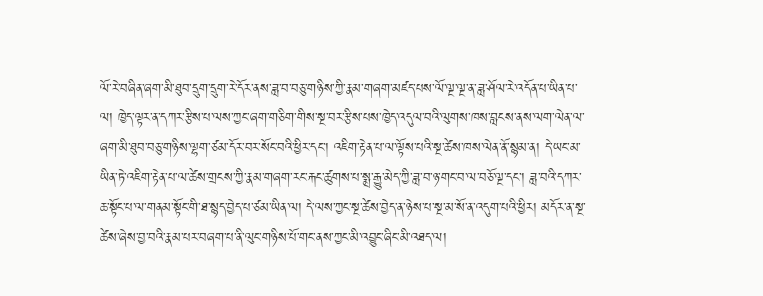ལོ་རེ་བཞིན་ཞག་མི་ཐུབ་དྲུག་དྲུག་རེ་དོར་ནས་ཟླ་བ་བཅུ་གཉིས་ཀྱི་རྣམ་གཞག་མཛད་པས་ལོ་ལྔ་ལྔ་ན་ཟླ་ཤོལ་རེ་འདོན་པ་ཡིན་པ་ལ། ཁྱེད་ལྟར་ན་དཀར་རྩིས་པ་ལས་ཀྱང་ཞག་གཅིག་གིས་སྔ་བར་རྩིས་པས་ཁྱེད་འདུལ་བའི་ལུགས་ཁས་བླངས་ནས་ལག་ལེན་ལ་ཞག་མི་ཐུབ་བཅུ་གཉིས་ལྷག་ཙམ་དོར་བར་སོང་བའི་ཕྱིར་དང་། འཇིག་རྟེན་པ་ལ་ལྟོས་པའི་སྔ་ཚེས་ཁས་ལེན་ནོ་སྙམ་ན། དེ་ཡང་མ་ཡིན་ཏེ་འཇིག་རྟེན་པ་ལ་ཚེས་གྲངས་ཀྱི་རྣམ་གཞག་རང་རྐང་ཚུགས་པ་སྨྲ་རྒྱུ་མེད་ཀྱི་ཟླ་བ་ཉ་གང་བ་ལ་བཅོ་ལྔ་དང་། ཟླ་བའི་དཀར་ཆ་སྟོང་པ་ལ་གནམ་སྟོང་གི་ཐ་སྙད་བྱེད་པ་ཙམ་ཡིན་ལ། དེ་ལས་ཀྱང་སྔ་ཚེས་བྱེད་ན་ཉེས་པ་སྔ་མ་སོ་ན་འདུག་པའི་ཕྱིར། མདོར་ན་སྔ་ཚེས་ཞེས་བྱ་བའི་རྣམ་པར་བཞག་པ་ནི་ལུང་གཉིས་པོ་གང་ནས་ཀྱང་མི་འབྱུང་ཞིང་མི་འཐད་ལ།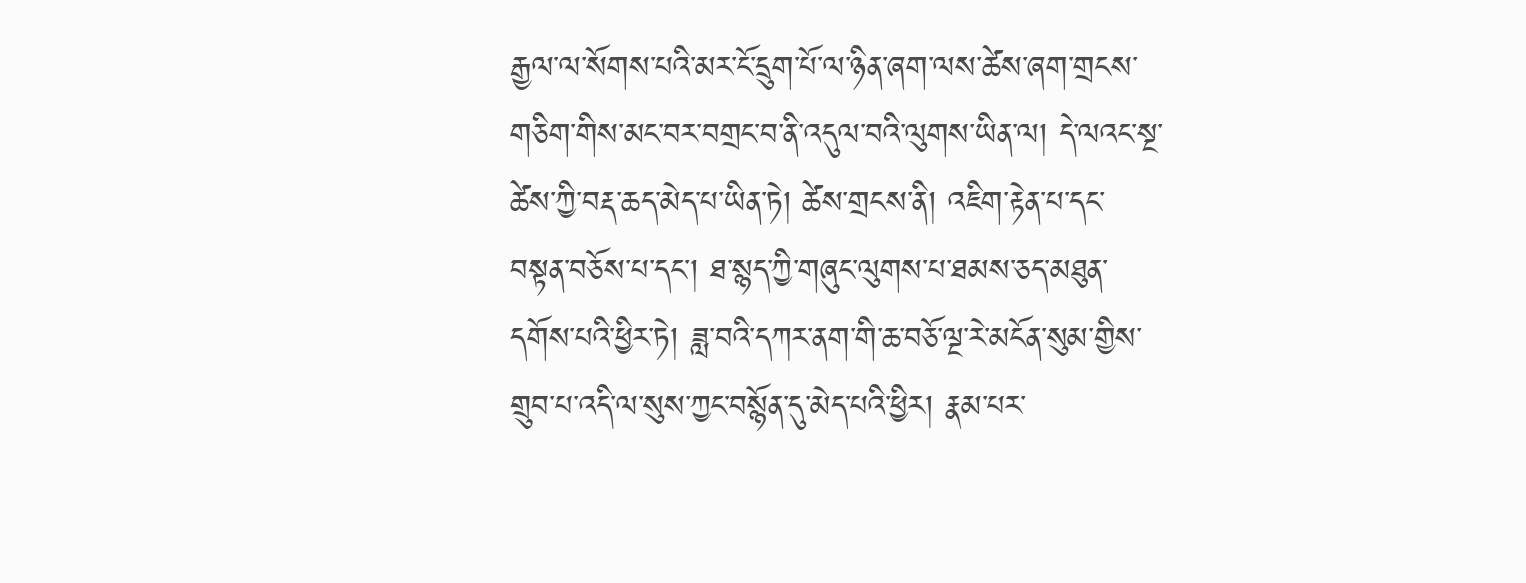རྒྱལ་ལ་སོགས་པའི་མར་ངོ་དྲུག་པོ་ལ་ཉིན་ཞག་ལས་ཚེས་ཞག་གྲངས་གཅིག་གིས་མང་བར་བགྲང་བ་ནི་འདུལ་བའི་ལུགས་ཡིན་ལ། དེ་ལའང་སྔ་ཚེས་ཀྱི་བརྡ་ཆད་མེད་པ་ཡིན་ཏེ། ཚེས་གྲངས་ནི། འཇིག་རྟེན་པ་དང་བསྟན་བཅོས་པ་དང་། ཐ་སྙད་ཀྱི་གཞུང་ལུགས་པ་ཐམས་ཅད་མཐུན་དགོས་པའི་ཕྱིར་ཏེ། ཟླ་བའི་དཀར་ནག་གི་ཆ་བཅོ་ལྔ་རེ་མངོན་སུམ་གྱིས་གྲུབ་པ་འདི་ལ་སུས་ཀྱང་བསྙོན་དུ་མེད་པའི་ཕྱིར། རྣམ་པར་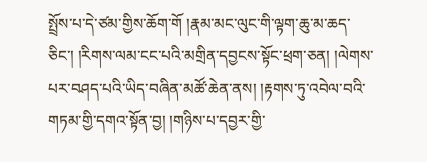སྤྲོས་པ་དེ་ཙམ་གྱིས་ཆོག་གོ །རྣམ་མང་ལུང་གི་ལྟག་ཆུ་མ་ཆད་ཅིང་། །རིགས་ལམ་ངང་པའི་མགྲིན་དབྱངས་སྟོང་ཕྲག་ཅན། །ལེགས་པར་བཤད་པའི་ཡིད་བཞིན་མཚོ་ཆེན་ནས། །རྟགས་ཏུ་འབེལ་བའི་གཏམ་གྱི་དགའ་སྟོན་བྱ། །གཉིས་པ་དབྱར་གྱི་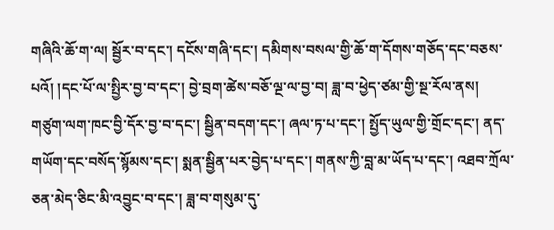གཞིའི་ཆོ་ག་ལ། སྦྱོར་བ་དང་། དངོས་གཞི་དང་། དམིགས་བསལ་གྱི་ཆོ་ག་དོགས་གཅོད་དང་བཅས་པའོ། །དང་པོ་ལ་སྤྱིར་བྱ་བ་དང་། བྱེ་བྲག་ཚེས་བཅོ་ལྔ་ལ་བྱ་བ། ཟླ་བ་ཕྱེད་ཙམ་གྱི་སྔ་རོལ་ནས། གཙུག་ལག་ཁང་བྱི་དོར་བྱ་བ་དང་། སྦྱིན་བདག་དང་། ཞལ་ཏ་པ་དང་། སྤྱོད་ཡུལ་གྱི་གྲོང་དང་། ནད་གཡོག་དང་བསོད་སྙོམས་དང་། སྨན་སྦྱིན་པར་བྱེད་པ་དང་། གནས་ཀྱི་བླ་མ་ཡོད་པ་དང་། འཐབ་ཀྲོལ་ཅན་མེད་ཅིང་མི་འབྱུང་བ་དང་། ཟླ་བ་གསུམ་དུ་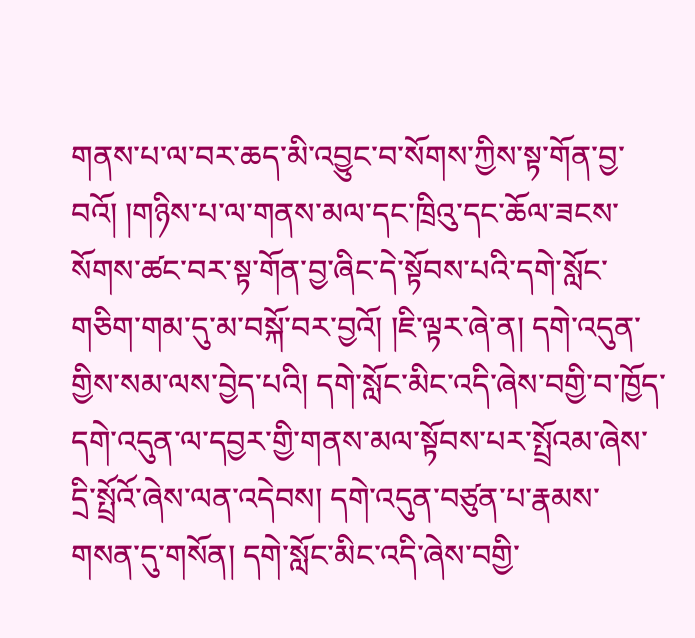གནས་པ་ལ་བར་ཆད་མི་འབྱུང་བ་སོགས་ཀྱིས་སྟ་གོན་བྱ་བའོ། །གཉིས་པ་ལ་གནས་མལ་དང་ཁྲིའུ་དང་ཆོལ་ཟངས་སོགས་ཚང་བར་སྟ་གོན་བྱ་ཞིང་དེ་སྟོབས་པའི་དགེ་སློང་གཅིག་གམ་དུ་མ་བསྐོ་བར་བྱའོ། །ཇི་ལྟར་ཞེ་ན། དགེ་འདུན་གྱིས་སམ་ལས་བྱེད་པའི། དགེ་སློང་མིང་འདི་ཞེས་བགྱི་བ་ཁྱོད་དགེ་འདུན་ལ་དབྱར་གྱི་གནས་མལ་སྟོབས་པར་སྤྲོའམ་ཞེས་དྲི་སྤྲོའོ་ཞེས་ལན་འདེབས། དགེ་འདུན་བཙུན་པ་རྣམས་གསན་དུ་གསོན། དགེ་སློང་མིང་འདི་ཞེས་བགྱི་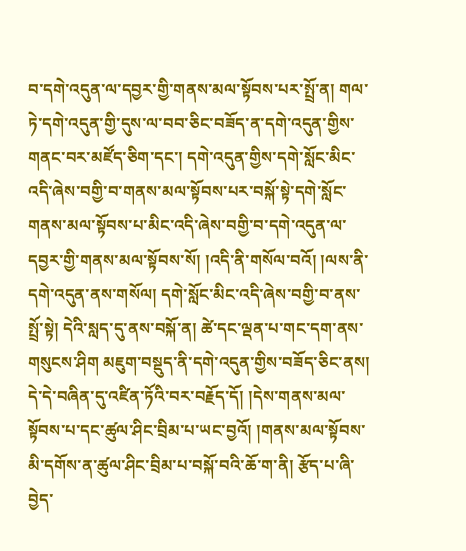བ་དགེ་འདུན་ལ་དབྱར་གྱི་གནས་མལ་སྟོབས་པར་སྤྲོ་ན། གལ་ཏེ་དགེ་འདུན་གྱི་དུས་ལ་བབ་ཅིང་བཟོད་ན་དགེ་འདུན་གྱིས་གནང་བར་མཛོད་ཅིག་དང་། དགེ་འདུན་གྱིས་དགེ་སློང་མིང་འདི་ཞེས་བགྱི་བ་གནས་མལ་སྟོབས་པར་བསྐོ་སྟེ་དགེ་སློང་གནས་མལ་སྟོབས་པ་མིང་འདི་ཞེས་བགྱི་བ་དགེ་འདུན་ལ་དབྱར་གྱི་གནས་མལ་སྟོབས་སོ། །འདི་ནི་གསོལ་བའོ། །ལས་ནི་དགེ་འདུན་ནས་གསོལ། དགེ་སློང་མིང་འདི་ཞེས་བགྱི་བ་ནས་སྤྲོ་སྟེ། དེའི་སླད་དུ་ནས་བསྐོ་ན། ཚེ་དང་ལྡན་པ་གང་དག་ནས་གསུངས་ཤིག མཇུག་བསྡུད་ནི་དགེ་འདུན་གྱིས་བཟོད་ཅིང་ནས། དེ་དེ་བཞིན་དུ་འཛིན་ཏོའི་བར་བརྗོད་དོ། །དེས་གནས་མལ་སྟོབས་པ་དང་ཚུལ་ཤིང་བྲིམ་པ་ཡང་བྱའོ། །གནས་མལ་སྟོབས་མི་དགོས་ན་ཚུལ་ཤིང་བྲིམ་པ་བསྐོ་བའི་ཆོ་ག་ནི། རྩོད་པ་ཞི་བྱེད་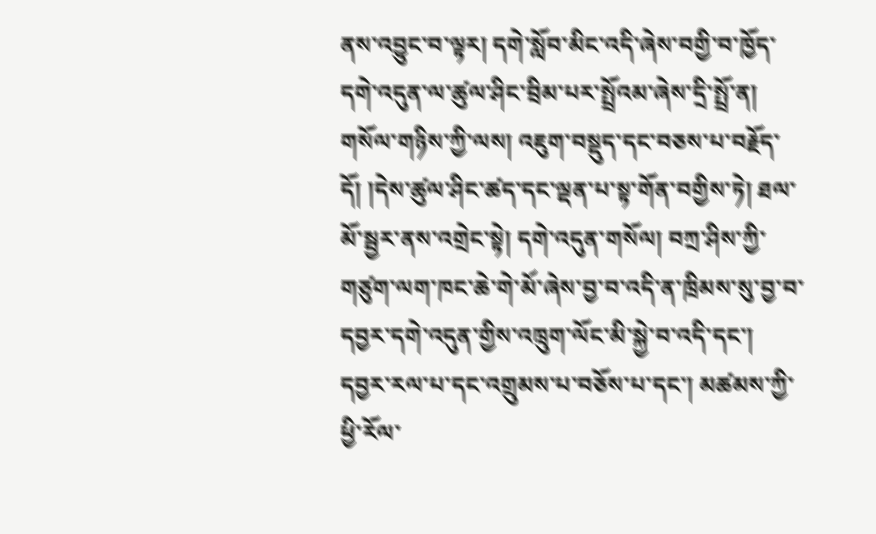ནས་འབྱུང་བ་ལྟར། དགེ་སློབ་མིང་འདི་ཞེས་བགྱི་བ་ཁྱོད་དགེ་འདུན་ལ་ཚུལ་ཤིང་བྲིམ་པར་སྤྲོའམ་ཞེས་དྲི་སྤྲོ་ན། གསོལ་གཉིས་ཀྱི་ལས། འཇུག་བསྡུད་དང་བཅས་པ་བརྗོད་དོ། །དེས་ཚུལ་ཤིང་ཚད་དང་ལྡན་པ་སྟ་གོན་བགྱིས་ཏེ། ཐལ་མོ་སྦྱར་ནས་འགྲེང་སྟེ། དགེ་འདུན་གསོལ། བཀྲ་ཤིས་ཀྱི་གཙུག་ལག་ཁང་ཆེ་གེ་མོ་ཞེས་བྱ་བ་འདི་ན་ཁྲིམས་སུ་བྱ་བ་དབྱར་དགེ་འདུན་གྱིས་འཁྲུག་ལོང་མི་སྐྱེ་བ་འདི་དང་། དབྱར་རལ་པ་དང་འགྲུམས་པ་བཅོས་པ་དང་། མཚམས་ཀྱི་ཕྱི་རོལ་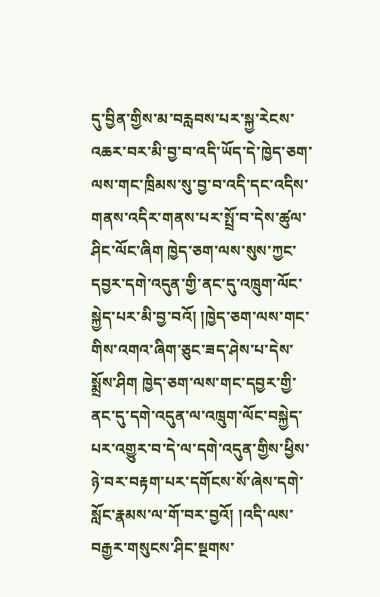དུ་བྱིན་གྱིས་མ་བརླབས་པར་སྐྱ་རེངས་འཆར་བར་མི་བྱ་བ་འདི་ཡོད་དེ་ཁྱེད་ཅག་ལས་གང་ཁྲིམས་སུ་བྱ་བ་འདི་དང་འདིས་གནས་འདིར་གནས་པར་སྤྲོ་བ་དེས་ཚུལ་ཤིང་ལོང་ཞིག ཁྱེད་ཅག་ལས་སུས་ཀྱང་དབྱར་དགེ་འདུན་གྱི་ནང་དུ་འཁྲུག་ལོང་སྐྱེད་པར་མི་བྱ་བའོ། །ཁྱེད་ཅག་ལས་གང་གིས་འགའ་ཞིག་ཅུང་ཟད་ཤེས་པ་དེས་སྨྲོས་ཤིག ཁྱེད་ཅག་ལས་གང་དབྱར་གྱི་ནང་དུ་དགེ་འདུན་ལ་འཁྲུག་ལོང་བསྐྱེད་པར་འགྱུར་བ་དེ་ལ་དགེ་འདུན་གྱིས་ཕྱིས་ཉེ་བར་བརྟག་པར་དགོངས་སོ་ཞེས་དགེ་སློང་རྣམས་ལ་གོ་བར་བྱའོ། །འདི་ལས་བརྒྱར་གསུངས་ཤིང་སྔགས་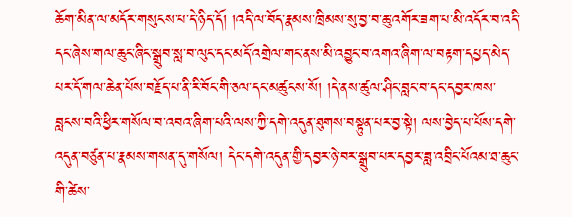ཆོག་མིན་ལ་མདོར་གསུངས་པ་དེ་ཉིད་དོ། །འདི་ལ་བོད་རྣམས་ཁྲིམས་སུ་བྱ་བ་ཆུ་འགོར་ཟག་པ་མི་འདོར་བ་འདི་དང་ཞེས་གལ་ཆུང་ཞིང་སྒྲུབ་སླ་བ་ལུང་དང་མདོ་འགྲེལ་གང་ནས་མི་འབྱུང་བ་འགའ་ཞིག་ལ་བརྟག་དཔྱད་མེད་པར་དོ་གལ་ཆེན་པོས་བརྗོད་པ་ནི་རི་བོང་གི་ཅལ་དང་མཚུངས་སོ། །དེ་ནས་ཚུལ་ཤིང་བླང་བ་དང་དབྱར་ཁས་བླངས་བའི་ཕྱིར་གསོལ་བ་འབའ་ཞིག་པའི་ལས་ཀྱི་དགེ་འདུན་ཐུགས་བསྟུན་པར་བྱ་སྟེ། ལས་བྱེད་པ་པོས་དགེ་འདུན་བཙུན་པ་རྣམས་གསན་དུ་གསོལ། དེང་དགེ་འདུན་གྱི་དབྱར་ཉེ་བར་སྒྲུབ་པར་དབྱར་ཟླ་འབྲིང་པོའམ་ཐ་ཆུང་གི་ཚེས་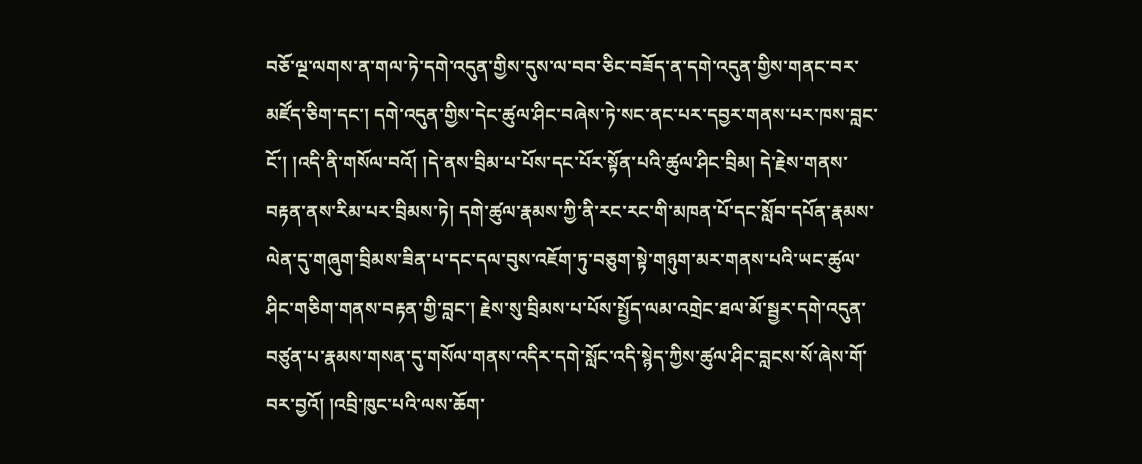བཅོ་ལྔ་ལགས་ན་གལ་ཏེ་དགེ་འདུན་གྱིས་དུས་ལ་བབ་ཅིང་བཟོད་ན་དགེ་འདུན་གྱིས་གནང་བར་མཛོད་ཅིག་དང་། དགེ་འདུན་གྱིས་དེང་ཚུལ་ཤིང་བཞེས་ཏེ་སང་ནང་པར་དབྱར་གནས་པར་ཁས་བླང་ངོ་། །འདི་ནི་གསོལ་བའོ། །དེ་ནས་བྲིམ་པ་པོས་དང་པོར་སྟོན་པའི་ཚུལ་ཤིང་བྲིམ། དེ་རྗེས་གནས་བརྟན་ནས་རིམ་པར་བྲིམས་ཏེ། དགེ་ཚུལ་རྣམས་ཀྱི་ནི་རང་རང་གི་མཁན་པོ་དང་སློབ་དཔོན་རྣམས་ལེན་དུ་གཞུག་བྲིམས་ཟིན་པ་དང་དལ་བུས་འཇོག་ཏུ་བཅུག་སྟེ་གཉུག་མར་གནས་པའི་ཡང་ཚུལ་ཤིང་གཅིག་གནས་བརྟན་གྱི་བླང་། རྗེས་སུ་བྲིམས་པ་པོས་སྤྱོད་ལམ་འགྲེང་ཐལ་མོ་སྦྱར་དགེ་འདུན་བཙུན་པ་རྣམས་གསན་དུ་གསོལ་གནས་འདིར་དགེ་སློང་འདི་སྙེད་ཀྱིས་ཚུལ་ཤིང་བླངས་སོ་ཞེས་གོ་བར་བྱའོ། །འབྲི་ཁུང་པའི་ལས་ཆོག་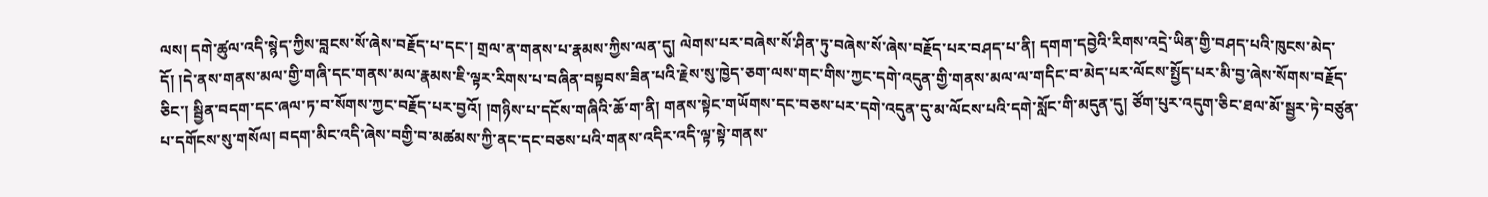ལས། དགེ་ཚུལ་འདི་སྙེད་ཀྱིས་བླངས་སོ་ཞེས་བརྗོད་པ་དང་། གྲལ་ན་གནས་པ་རྣམས་ཀྱིས་ལན་དུ། ལེགས་པར་བཞེས་སོ་ཤིན་ཏུ་བཞེས་སོ་ཞེས་བརྗོད་པར་བཤད་པ་ནི། དགག་དབྱེའི་རིགས་འདྲེ་ཡིན་གྱི་བཤད་པའི་ཁུངས་མེད་དོ། །དེ་ནས་གནས་མལ་གྱི་གཞི་དང་གནས་མལ་རྣམས་ཇི་ལྟར་རིགས་པ་བཞིན་བསྟབས་ཟིན་པའི་རྗེས་སུ་ཁྱེད་ཅག་ལས་གང་གིས་ཀྱང་དགེ་འདུན་གྱི་གནས་མལ་ལ་གདིང་བ་མེད་པར་ལོངས་སྤྱོད་པར་མི་བྱ་ཞེས་སོགས་བརྗོད་ཅིང་། སྦྱིན་བདག་དང་ཞལ་ཏ་བ་སོགས་ཀྱང་བརྗོད་པར་བྱའོ། །གཉིས་པ་དངོས་གཞིའི་ཆོ་ག་ནི། གནས་སྟེང་གཡོགས་དང་བཅས་པར་དགེ་འདུན་དུ་མ་ལོངས་པའི་དགེ་སློང་གི་མདུན་དུ། ཙོག་པུར་འདུག་ཅིང་ཐལ་མོ་སྦྱར་ཏེ་བཙུན་པ་དགོངས་སུ་གསོལ། བདག་མིང་འདི་ཞེས་བགྱི་བ་མཚམས་ཀྱི་ནང་དང་བཅས་པའི་གནས་འདིར་འདི་ལྟ་སྟེ་གནས་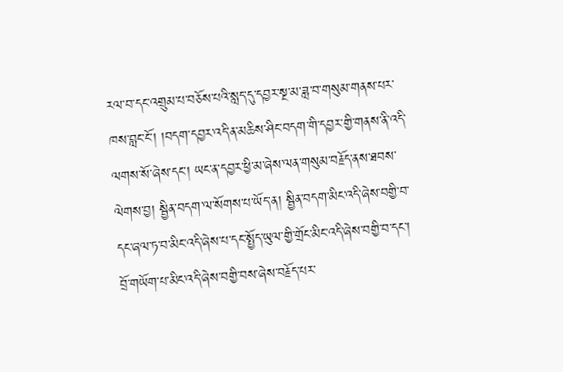རལ་བ་དང་འགྲུམ་པ་བཅོས་པའི་སླད་དུ་དབྱར་སྔ་མ་ཟླ་བ་གསུམ་གནས་པར་ཁས་བླང་ངོ་། །བདག་དབྱར་འདི་ན་མཆིས་ཤིང་བདག་གི་དབྱར་གྱི་གནས་ནི་འདི་ལགས་སོ་ཞེས་དང་། ཡང་ན་དབྱར་ཕྱི་མ་ཞེས་ལན་གསུམ་བརྗོད་ནས་ཐབས་ལེགས་བྱ། སྦྱིན་བདག་ལ་སོགས་པ་ཡོད་ན། སྦྱིན་བདག་མིང་འདི་ཞེས་བགྱི་བ་དང་ཞལ་ཏ་བ་མིང་འདི་ཞེས་པ་དང་སྤྱོད་ཡུལ་གྱི་གྲོང་མིང་འདི་ཞེས་བགྱི་བ་དང་། བྲོ་གཡོག་པ་མིང་འདི་ཞེས་བགྱི་བས་ཞེས་བརྗོད་པར་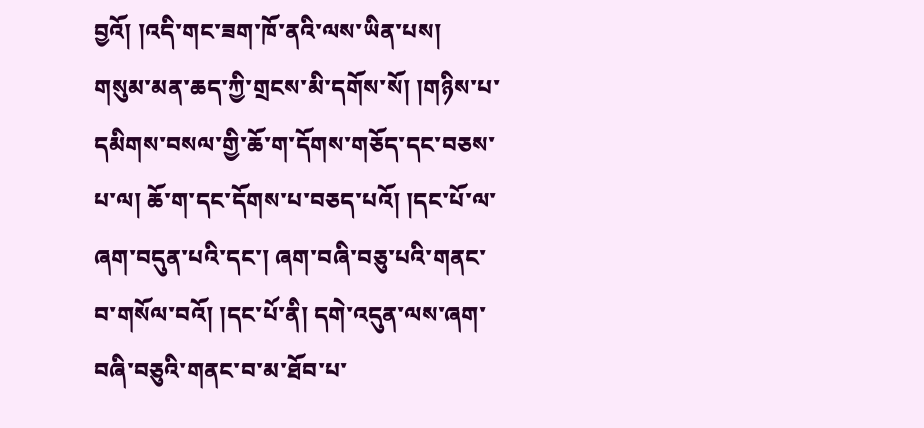བྱའོ། །འདི་གང་ཟག་ཁོ་ནའི་ལས་ཡིན་པས། གསུམ་མན་ཆད་ཀྱི་གྲངས་མི་དགོས་སོ། །གཉིས་པ་དམིགས་བསལ་གྱི་ཆོ་ག་དོགས་གཅོད་དང་བཅས་པ་ལ། ཆོ་ག་དང་དོགས་པ་བཅད་པའོ། །དང་པོ་ལ་ཞག་བདུན་པའི་དང་། ཞག་བཞི་བཅུ་པའི་གནང་བ་གསོལ་བའོ། །དང་པོ་ནི། དགེ་འདུན་ལས་ཞག་བཞི་བཅུའི་གནང་བ་མ་ཐོབ་པ་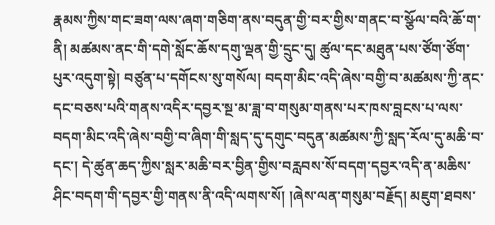རྣམས་ཀྱིས་གང་ཟག་ལས་ཞག་གཅིག་ནས་བདུན་གྱི་བར་གྱིས་གནང་བ་སྩོལ་བའི་ཆོ་ག་ནི། མཚམས་ནང་གི་དགེ་སློང་ཆོས་དགུ་ལྡན་གྱི་དྲུང་དུ། ཚུལ་དང་མཐུན་པས་ཙོག་ཙོག་པུར་འདུག་སྟེ། བཙུན་པ་དགོངས་སུ་གསོལ། བདག་མིང་འདི་ཞེས་བགྱི་བ་མཚམས་ཀྱི་ནང་དང་བཅས་པའི་གནས་འདིར་དབྱར་སྔ་མ་ཟླ་བ་གསུམ་གནས་པར་ཁས་བླངས་པ་ལས་བདག་མིང་འདི་ཞེས་བགྱི་བ་ཞིག་གི་སླད་དུ་དགུང་བདུན་མཚམས་ཀྱི་སླད་རོལ་དུ་མཆི་བ་དང་། དེ་ཚུན་ཆད་ཀྱིས་སླར་མཆི་བར་བྱིན་གྱིས་བརླབས་སོ་བདག་དབྱར་འདི་ན་མཆིས་ཤིང་བདག་གི་དབྱར་གྱི་གནས་ནི་འདི་ལགས་སོ། །ཞེས་ལན་གསུམ་བརྗོད། མཇུག་ཐབས་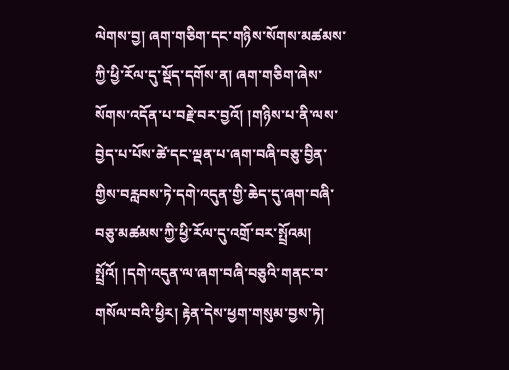ལེགས་བྱ། ཞག་གཅིག་དང་གཉིས་སོགས་མཚམས་ཀྱི་ཕྱི་རོལ་དུ་སྡོད་དགོས་ན། ཞག་གཅིག་ཞེས་སོགས་འདོན་པ་བརྗེ་བར་བྱའོ། །གཉིས་པ་ནི་ལས་བྱེད་པ་པོས་ཚེ་དང་ལྡན་པ་ཞག་བཞི་བཅུ་བྱིན་གྱིས་བརླབས་ཏེ་དགེ་འདུན་གྱི་ཆེད་དུ་ཞག་བཞི་བཅུ་མཚམས་ཀྱི་ཕྱི་རོལ་དུ་འགྲོ་བར་སྤྲོའམ། སྤྲོའོ། །དགེ་འདུན་ལ་ཞག་བཞི་བཅུའི་གནང་བ་གསོལ་བའི་ཕྱིར། རྟེན་དེས་ཕྱག་གསུམ་བྱས་ཏེ།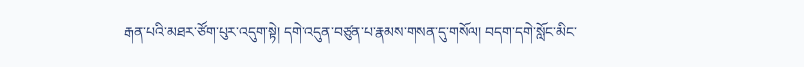རྒན་པའི་མཐར་ཙོག་པུར་འདུག་སྟེ། དགེ་འདུན་བཙུན་པ་རྣམས་གསན་དུ་གསོལ། བདག་དགེ་སློང་མིང་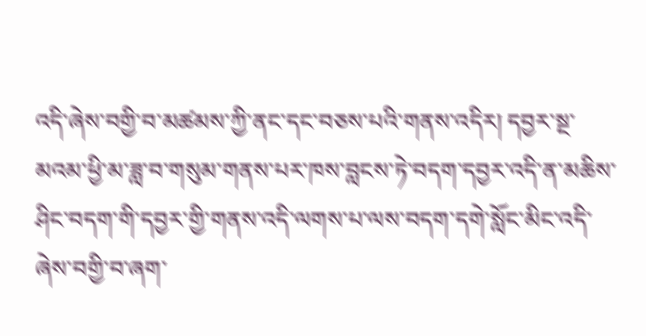འདི་ཞེས་བགྱི་བ་མཚམས་ཀྱི་ནང་དང་བཅས་པའི་གནས་འདིར། དབྱར་སྔ་མའམ་ཕྱི་མ་ཟླ་བ་གསུམ་གནས་པར་ཁས་བླངས་ཏེ་བདག་དབྱར་འདི་ན་མཆིས་ཤིང་བདག་གི་དབྱར་གྱི་གནས་འདི་ལགས་པ་ལས་བདག་དགེ་སློང་མིང་འདི་ཞེས་བགྱི་བ་ཞག་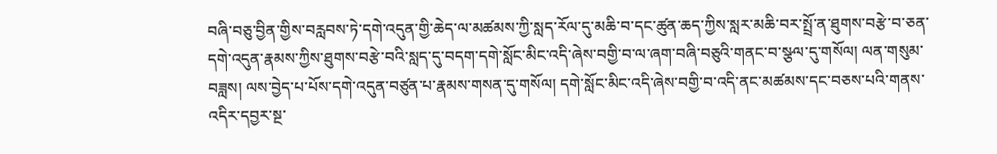བཞི་བཅུ་བྱིན་གྱིས་བརླབས་ཏེ་དགེ་འདུན་གྱི་ཆེད་ལ་མཚམས་ཀྱི་སླད་རོལ་དུ་མཆི་བ་དང་ཚུན་ཆད་ཀྱིས་སླར་མཆི་བར་སྤྲོ་ན་ཐུགས་བརྩེ་བ་ཅན་དགེ་འདུན་རྣམས་ཀྱིས་ཐུགས་བརྩེ་བའི་སླད་དུ་བདག་དགེ་སློང་མིང་འདི་ཞེས་བགྱི་བ་ལ་ཞག་བཞི་བཅུའི་གནང་བ་སྩལ་དུ་གསོལ། ལན་གསུམ་བཟླས། ལས་བྱེད་པ་པོས་དགེ་འདུན་བཙུན་པ་རྣམས་གསན་དུ་གསོལ། དགེ་སློང་མིང་འདི་ཞེས་བགྱི་བ་འདི་ནང་མཚམས་དང་བཅས་པའི་གནས་འདིར་དབྱར་སྔ་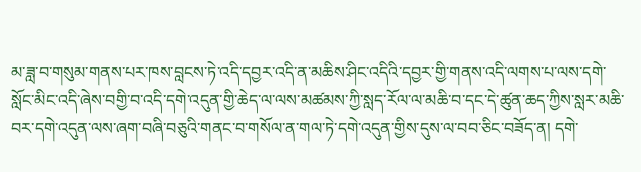མ་ཟླ་བ་གསུམ་གནས་པར་ཁས་བླངས་ཏེ་འདི་དབྱར་འདི་ན་མཆིས་ཤིང་འདིའི་དབྱར་གྱི་གནས་འདི་ལགས་པ་ལས་དགེ་སློང་མིང་འདི་ཞེས་བགྱི་བ་འདི་དགེ་འདུན་གྱི་ཆེད་ལ་ལས་མཚམས་ཀྱི་སླད་རོལ་ལ་མཆི་བ་དང་དེ་ཚུན་ཆད་ཀྱིས་སླར་མཆི་བར་དགེ་འདུན་ལས་ཞག་བཞི་བཅུའི་གནང་བ་གསོལ་ན་གལ་ཏེ་དགེ་འདུན་གྱིས་དུས་ལ་བབ་ཅིང་བཟོད་ན། དགེ་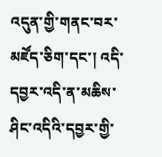འདུན་གྱི་གནང་བར་མཛོད་ཅིག་དང་། འདི་དབྱར་འདི་ན་མཆིས་ཤིང་འདིའི་དབྱར་གྱི་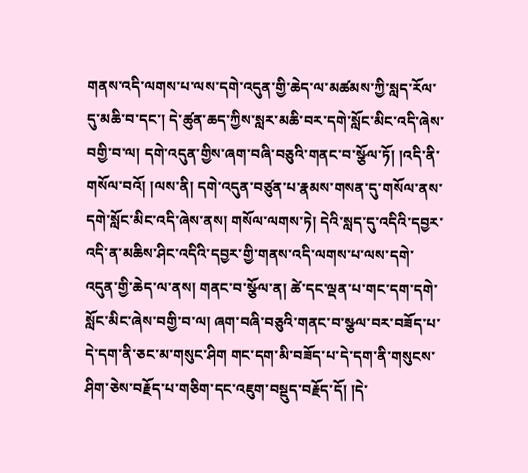གནས་འདི་ལགས་པ་ལས་དགེ་འདུན་གྱི་ཆེད་ལ་མཚམས་ཀྱི་སླད་རོལ་དུ་མཆི་བ་དང་། དེ་ཚུན་ཆད་ཀྱིས་སླར་མཆི་བར་དགེ་སློང་མིང་འདི་ཞེས་བགྱི་བ་ལ། དགེ་འདུན་གྱིས་ཞག་བཞི་བཅུའི་གནང་བ་སྩོལ་ཏོ། །འདི་ནི་གསོལ་བའོ། །ལས་ནི། དགེ་འདུན་བཙུན་པ་རྣམས་གསན་དུ་གསོལ་ནས་དགེ་སློང་མིང་འདི་ཞེས་ནས། གསོལ་ལགས་ཏེ། དེའི་སླད་དུ་འདིའི་དབྱར་འདི་ན་མཆིས་ཤིང་འདིའི་དབྱར་གྱི་གནས་འདི་ལགས་པ་ལས་དགེ་འདུན་གྱི་ཆེད་ལ་ནས། གནང་བ་སྩོལ་ན། ཚེ་དང་ལྡན་པ་གང་དག་དགེ་སློང་མིང་ཞེས་བགྱི་བ་ལ། ཞག་བཞི་བཅུའི་གནང་བ་སྩལ་བར་བཟོད་པ་དེ་དག་ནི་ཅང་མ་གསུང་ཤིག གང་དག་མི་བཟོད་པ་དེ་དག་ནི་གསུངས་ཤིག་ཅེས་བརྗོད་པ་གཅིག་དང་འཇུག་བསྡུད་བརྗོད་དོ། །དེ་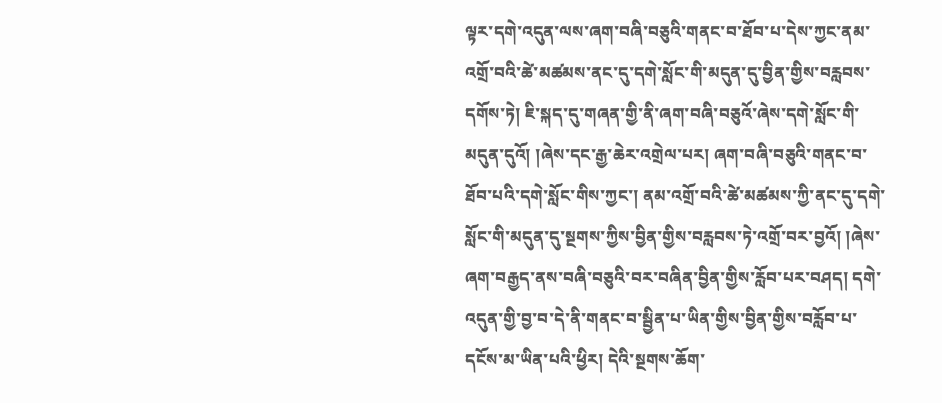ལྟར་དགེ་འདུན་ལས་ཞག་བཞི་བཅུའི་གནང་བ་ཐོབ་པ་དེས་ཀྱང་ནམ་འགྲོ་བའི་ཚེ་མཚམས་ནང་དུ་དགེ་སློང་གི་མདུན་དུ་བྱིན་གྱིས་བརླབས་དགོས་ཏེ། ཇི་སྐད་དུ་གཞན་གྱི་ནི་ཞག་བཞི་བཅུའོ་ཞེས་དགེ་སློང་གི་མདུན་དུའོ། །ཞེས་དང་རྒྱ་ཆེར་འགྲེལ་པར། ཞག་བཞི་བཅུའི་གནང་བ་ཐོབ་པའི་དགེ་སློང་གིས་ཀྱང་། ནམ་འགྲོ་བའི་ཚེ་མཚམས་ཀྱི་ནང་དུ་དགེ་སློང་གི་མདུན་དུ་སྔགས་ཀྱིས་བྱིན་གྱིས་བརླབས་ཏེ་འགྲོ་བར་བྱའོ། །ཞེས་ཞག་བརྒྱད་ནས་བཞི་བཅུའི་བར་བཞིན་བྱིན་གྱིས་རློབ་པར་བཤད། དགེ་འདུན་གྱི་བྱ་བ་དེ་ནི་གནང་བ་སྦྱིན་པ་ཡིན་གྱིས་བྱིན་གྱིས་བརློབ་པ་དངོས་མ་ཡིན་པའི་ཕྱིར། དེའི་སྔགས་ཆོག་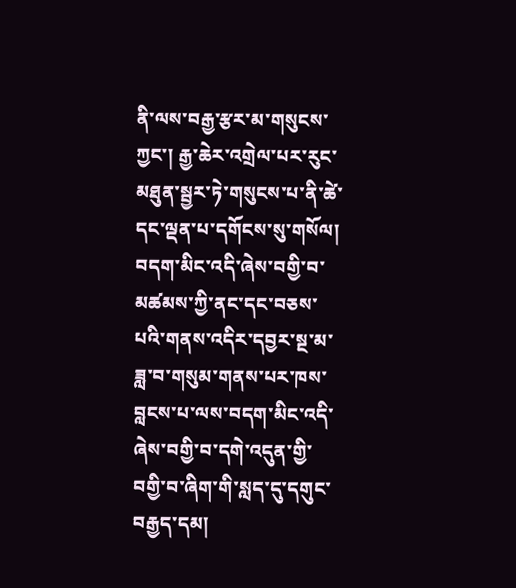ནི་ལས་བརྒྱ་རྩར་མ་གསུངས་ཀྱང་། རྒྱ་ཆེར་འགྲེལ་པར་རུང་མཐུན་སྦྱར་ཏེ་གསུངས་པ་ནི་ཚེ་དང་ལྡན་པ་དགོངས་སུ་གསོལ། བདག་མིང་འདི་ཞེས་བགྱི་བ་མཚམས་ཀྱི་ནང་དང་བཅས་པའི་གནས་འདིར་དབྱར་སྔ་མ་ཟླ་བ་གསུམ་གནས་པར་ཁས་བླངས་པ་ལས་བདག་མིང་འདི་ཞེས་བགྱི་བ་དགེ་འདུན་གྱི་བགྱི་བ་ཞིག་གི་སླད་དུ་དགུང་བརྒྱད་དམ།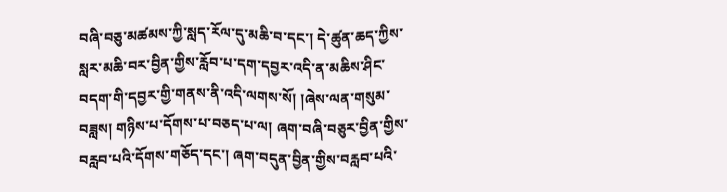བཞི་བཅུ་མཚམས་ཀྱི་སླད་རོལ་དུ་མཆི་བ་དང་། དེ་ཚུན་ཆད་ཀྱིས་སླར་མཆི་བར་བྱིན་གྱིས་རློབ་པ་དག་དབྱར་འདི་ན་མཆིས་ཤིང་བདག་གི་དབྱར་གྱི་གནས་ནི་འདི་ལགས་སོ། །ཞེས་ལན་གསུམ་བཟླས། གཉིས་པ་དོགས་པ་བཅད་པ་ལ། ཞག་བཞི་བཅུར་བྱིན་གྱིས་བརླབ་པའི་དོགས་གཅོད་དང་། ཞག་བདུན་བྱིན་གྱིས་བརླབ་པའི་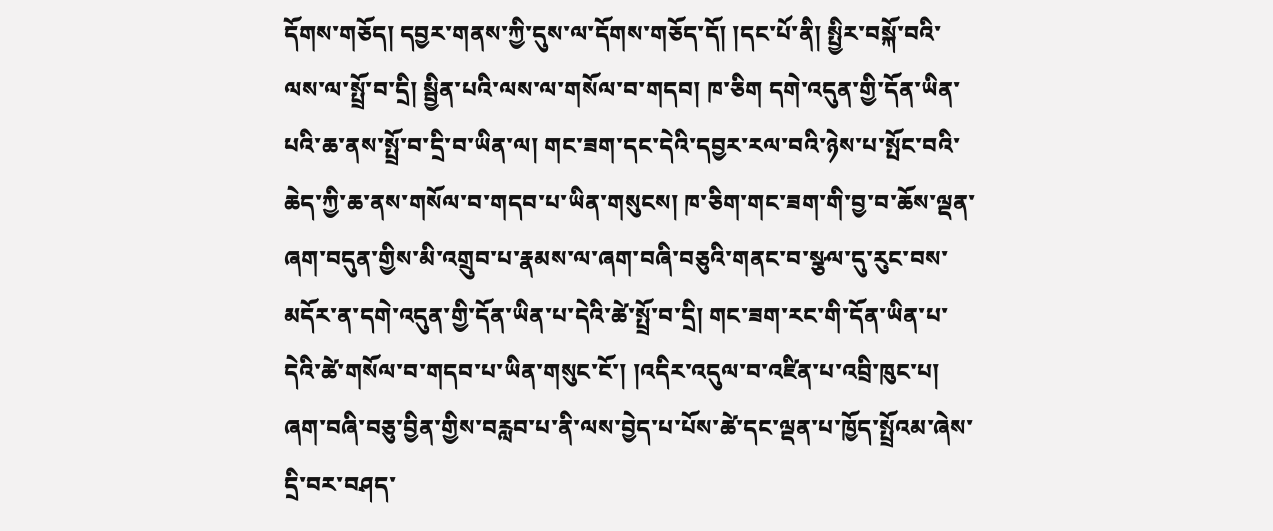དོགས་གཅོད། དབྱར་གནས་ཀྱི་དུས་ལ་དོགས་གཅོད་དོ། །དང་པོ་ནི། སྤྱིར་བསྐོ་བའི་ལས་ལ་སྤྲོ་བ་དྲི། སྦྱིན་པའི་ལས་ལ་གསོལ་བ་གདབ། ཁ་ཅིག དགེ་འདུན་གྱི་དོན་ཡིན་པའི་ཆ་ནས་སྤྲོ་བ་དྲི་བ་ཡིན་ལ། གང་ཟག་དང་དེའི་དབྱར་རལ་བའི་ཉེས་པ་སྤོང་བའི་ཆེད་ཀྱི་ཆ་ནས་གསོལ་བ་གདབ་པ་ཡིན་གསུངས། ཁ་ཅིག་གང་ཟག་གི་བྱ་བ་ཆོས་ལྡན་ཞག་བདུན་གྱིས་མི་འགྲུབ་པ་རྣམས་ལ་ཞག་བཞི་བཅུའི་གནང་བ་སྩལ་དུ་རུང་བས་མདོར་ན་དགེ་འདུན་གྱི་དོན་ཡིན་པ་དེའི་ཚེ་སྤྲོ་བ་དྲི། གང་ཟག་རང་གི་དོན་ཡིན་པ་དེའི་ཚེ་གསོལ་བ་གདབ་པ་ཡིན་གསུང་ངོ་། །འདིར་འདུལ་བ་འཛིན་པ་འབྲི་ཁུང་པ། ཞག་བཞི་བཅུ་བྱིན་གྱིས་བརླབ་པ་ནི་ལས་བྱེད་པ་པོས་ཚེ་དང་ལྡན་པ་ཁྱོད་སྤྲོའམ་ཞེས་དྲི་བར་བཤད་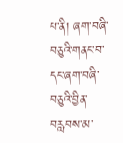པ་ནི། ཞག་བཞི་བཅུའི་གནང་བ་དང་ཞག་བཞི་བཅུའི་བྱིན་བརླབས་མ་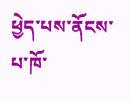ཕྱེད་པས་ནོངས་པ་ཁོ་